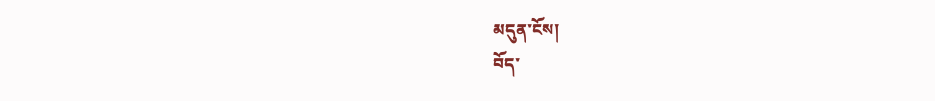མདུན་ངོས།
བོད་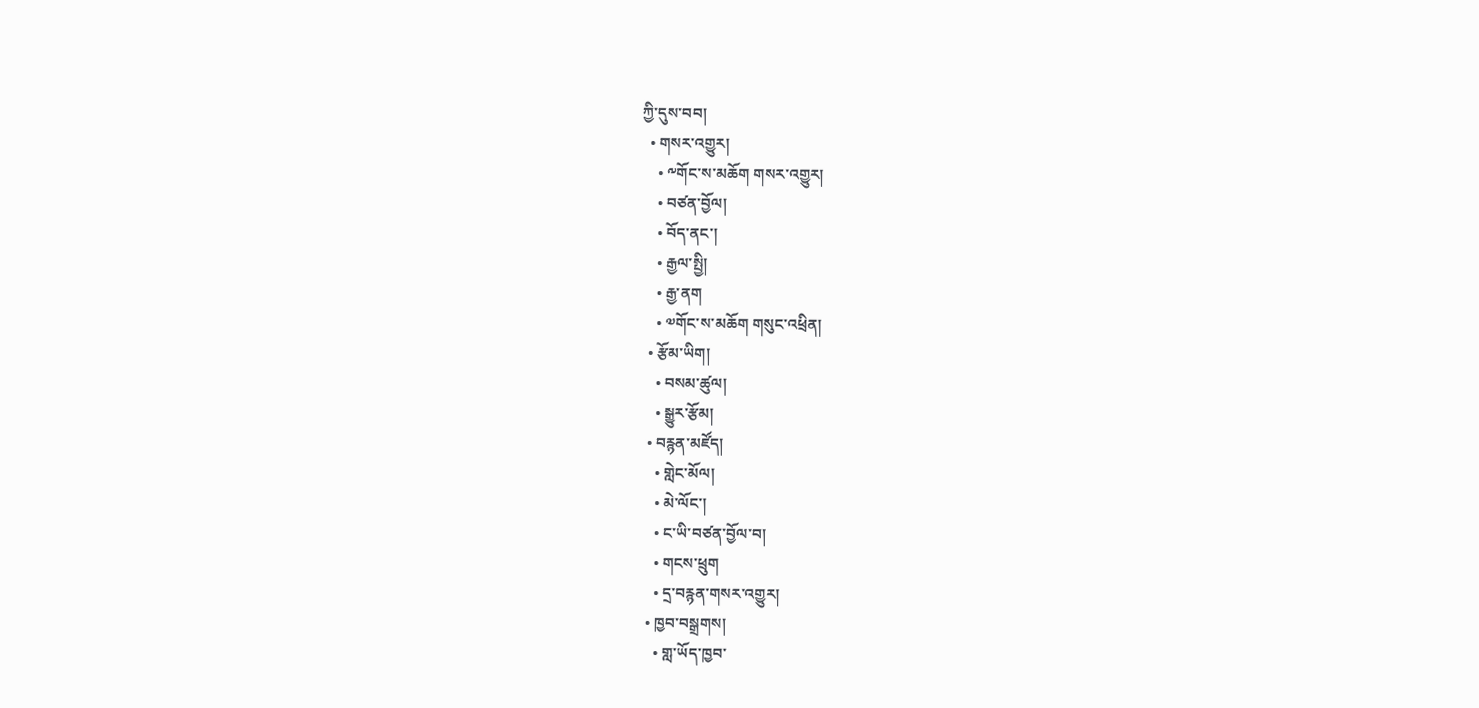ཀྱི་དུས་བབ།
  • གསར་འགྱུར།
    • ༸གོང་ས་མཆོག གསར་འགྱུར།
    • བཙན་བྱོལ།
    • བོད་ནང་།
    • རྒྱལ་སྤྱི།
    • རྒྱ་ནག
    • ༧གོང་ས་མཆོག གསུང་འཕྲིན།
  • རྩོམ་ཡིག།
    • བསམ་ཚུལ།
    • སྒྱུར་རྩོམ།
  • བརྙན་མཛོད།
    • གླེང་མོལ།
    • མེ་ལོང་།
    • ང་ཡི་བཙན་བྱོལ་བ།
    • གངས་ཕྲུག
    • དྲ་བརྙན་གསར་འགྱུར།
  • ཁྱབ་བསྒྲགས།
    • གླ་ཡོད་ཁྱབ་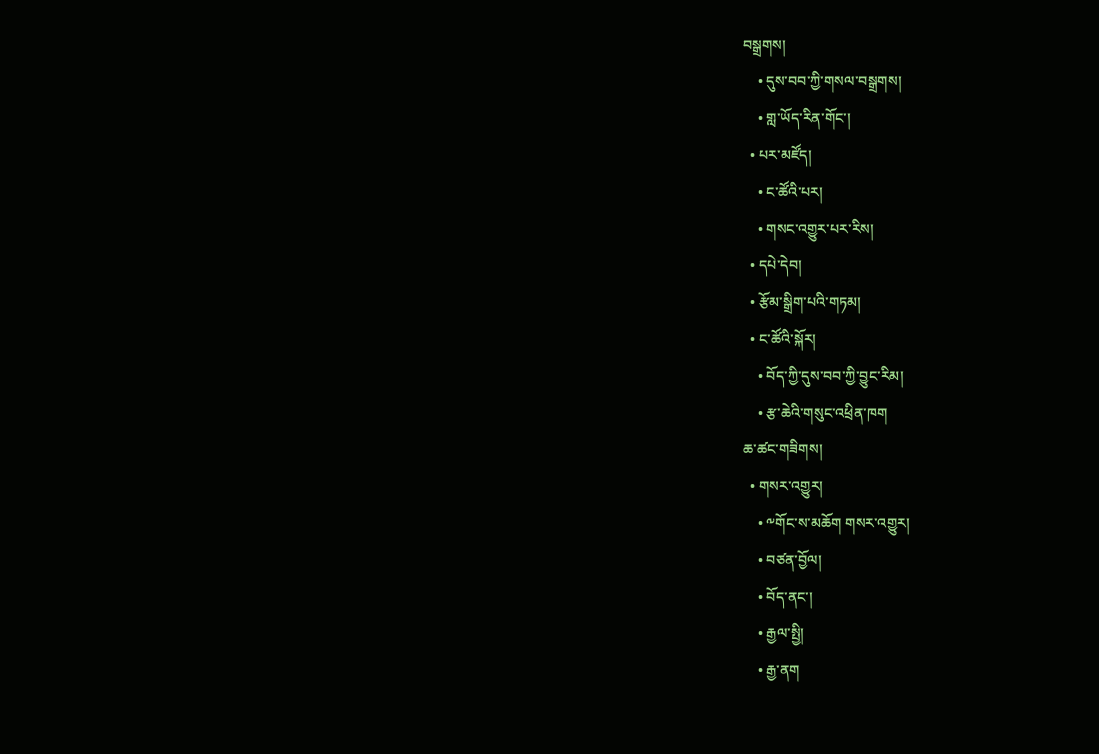བསྒྲགས།
    • དུས་བབ་ཀྱི་གསལ་བསྒྲགས།
    • གླ་ཡོད་རིན་གོང་།
  • པར་མཛོད།
    • ང་ཚོའི་པར།
    • གསང་འགྱུར་པར་རིས།
  • དཔེ་དེབ།
  • རྩོམ་སྒྲིག་པའི་གཏམ།
  • ང་ཚོའི་སྐོར།
    • བོད་ཀྱི་དུས་བབ་ཀྱི་བྱུང་རིམ།
    • རྩ་ཆེའི་གསུང་འཕྲིན་ཁག
ཆ་ཚང་གཟིགས།
  • གསར་འགྱུར།
    • ༸གོང་ས་མཆོག གསར་འགྱུར།
    • བཙན་བྱོལ།
    • བོད་ནང་།
    • རྒྱལ་སྤྱི།
    • རྒྱ་ནག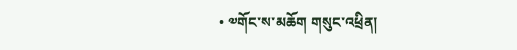• ༧གོང་ས་མཆོག གསུང་འཕྲིན།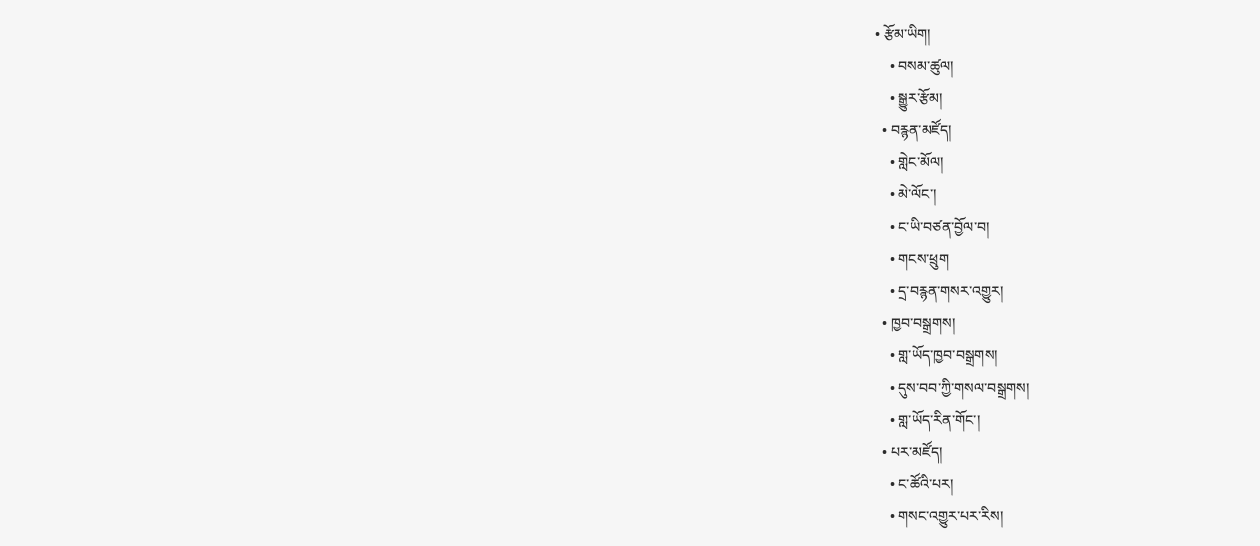• རྩོམ་ཡིག།
    • བསམ་ཚུལ།
    • སྒྱུར་རྩོམ།
  • བརྙན་མཛོད།
    • གླེང་མོལ།
    • མེ་ལོང་།
    • ང་ཡི་བཙན་བྱོལ་བ།
    • གངས་ཕྲུག
    • དྲ་བརྙན་གསར་འགྱུར།
  • ཁྱབ་བསྒྲགས།
    • གླ་ཡོད་ཁྱབ་བསྒྲགས།
    • དུས་བབ་ཀྱི་གསལ་བསྒྲགས།
    • གླ་ཡོད་རིན་གོང་།
  • པར་མཛོད།
    • ང་ཚོའི་པར།
    • གསང་འགྱུར་པར་རིས།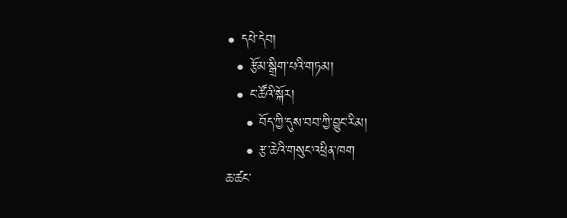• དཔེ་དེབ།
  • རྩོམ་སྒྲིག་པའི་གཏམ།
  • ང་ཚོའི་སྐོར།
    • བོད་ཀྱི་དུས་བབ་ཀྱི་བྱུང་རིམ།
    • རྩ་ཆེའི་གསུང་འཕྲིན་ཁག
ཆ་ཚང་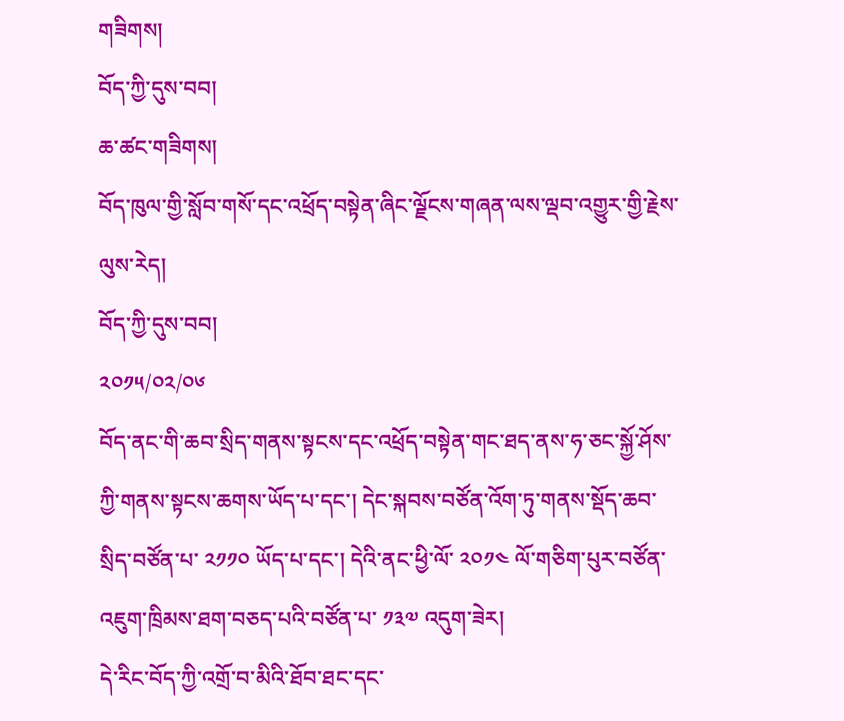གཟིགས།
བོད་ཀྱི་དུས་བབ།
ཆ་ཚང་གཟིགས།
བོད་ཁུལ་གྱི་སློབ་གསོ་དང་འཕྲོད་བསྟེན་ཞིང་ལྗོངས་གཞན་ལས་ལྡབ་འགྱུར་གྱི་རྗེས་ལུས་རེད།
བོད་ཀྱི་དུས་བབ།
༢༠༡༥/༠༢/༠༦
བོད་ནང་གི་ཆབ་སྲིད་གནས་སྟངས་དང་འཕྲོད་བསྟེན་གང་ཐད་ནས་ཧ་ཅང་སྐྱོ་ཤོས་ཀྱི་གནས་སྟངས་ཆགས་ཡོད་པ་དང་། དེང་སྐབས་བཙོན་འོག་ཏུ་གནས་སྡོད་ཆབ་སྲིད་བཙོན་པ་ ༢༡༡༠ ཡོད་པ་དང་། དེའི་ནང་ཕྱི་ལོ་ ༢༠༡༤ ལོ་གཅིག་པུར་བཙོན་འཇུག་ཁྲིམས་ཐག་བཅད་པའི་བཙོན་པ་ ༡༣༧ འདུག་ཟེར།
དེ་རིང་བོད་ཀྱི་འགྲོ་བ་མིའི་ཐོབ་ཐང་དང་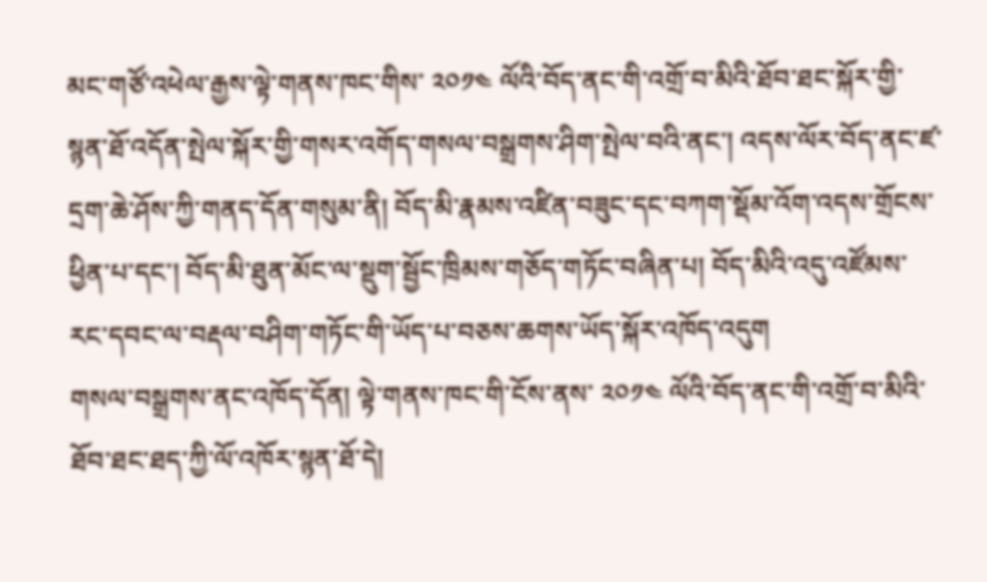མང་གཙོ་འཕེལ་རྒྱས་ལྟེ་གནས་ཁང་གིས་ ༢༠༡༤ ལོའི་བོད་ནང་གི་འགྲོ་བ་མིའི་ཐོབ་ཐང་སྐོར་གྱི་སྙན་ཐོ་འདོན་སྤེལ་སྐོར་གྱི་གསར་འགོད་གསལ་བསྒྲགས་ཤིག་སྤེལ་བའི་ནང་། འདས་ལོར་བོད་ནང་ཛ་དྲག་ཆེ་ཤོས་ཀྱི་གནད་དོན་གསུམ་ནི། བོད་མི་རྣམས་འཛིན་བཟུང་དང་བཀག་སྡོམ་འོག་འདས་གྲོངས་ཕྱིན་པ་དང་། བོད་མི་ཐུན་མོང་ལ་སྡུག་སྦྱོང་ཁྲིམས་གཅོད་གཏོང་བཞིན་པ། བོད་མིའི་འདུ་འཛོམས་རང་དབང་ལ་བརྡལ་བཤིག་གཏོང་གི་ཡོད་པ་བཅས་ཆགས་ཡོད་སྐོར་འཁོད་འདུག
གསལ་བསྒྲགས་ནང་འཁོད་དོན། ལྟེ་གནས་ཁང་གི་ངོས་ནས་ ༢༠༡༤ ལོའི་བོད་ནང་གི་འགྲོ་བ་མིའི་ཐོབ་ཐང་ཐད་ཀྱི་ལོ་འཁོར་སྙན་ཐོ་དེ།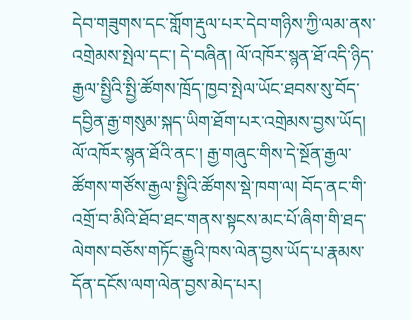དེབ་གཟུགས་དང་གློག་རྡུལ་པར་དེབ་གཉིས་ཀྱི་ལམ་ནས་འགྲེམས་སྤེལ་དང་། དེ་བཞིན། ལོ་འཁོར་སྙན་ཐོ་འདི་ཉིད་རྒྱལ་སྤྱིའི་སྤྱི་ཚོགས་ཁྲོད་ཁྱབ་སྤེལ་ཡོང་ཐབས་སུ་བོད་དབྱིན་རྒྱ་གསུམ་སྐད་ཡིག་ཐོག་པར་འགྲེམས་བྱས་ཡོད།
ལོ་འཁོར་སྙན་ཐོའི་ནང་། རྒྱ་གཞུང་གིས་དེ་སྔོན་རྒྱལ་ཚོགས་གཙོས་རྒྱལ་སྤྱིའི་ཚོགས་སྡེ་ཁག་ལ། བོད་ནང་གི་འགྲོ་བ་མིའི་ཐོབ་ཐང་གནས་སྟངས་མང་པོ་ཞིག་གི་ཐད་ལེགས་བཅོས་གཏོང་རྒྱུའི་ཁས་ལེན་བྱས་ཡོད་པ་རྣམས་དོན་དངོས་ལག་ལེན་བྱས་མེད་པར།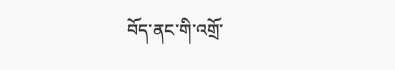བོད་ནང་གི་འགྲོ་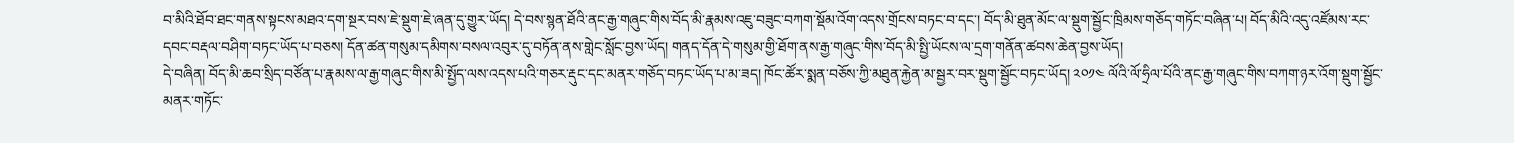བ་མིའི་ཐོབ་ཐང་གནས་སྟངས་མཐའ་དག་སྔར་བས་ཇེ་སྡུག་ཇེ་ཞན་དུ་གྱུར་ཡོད། དེ་བས་སྙན་ཐོའི་ནང་རྒྱ་གཞུང་གིས་བོད་མི་རྣམས་འཇུ་བཟུང་བཀག་སྡོམ་འོག་འདས་གྲོངས་བཏང་བ་དང་། བོད་མི་ཐུན་མོང་ལ་སྡུག་སྦྱོང་ཁྲིམས་གཅོད་གཏོང་བཞིན་པ། བོད་མིའི་འདུ་འཛོམས་རང་དབང་བརྡལ་བཤིག་བཏང་ཡོད་པ་བཅས། དོན་ཚན་གསུམ་དམིགས་བསལ་འབུར་དུ་བཏོན་ནས་གླེང་སློང་བྱས་ཡོད། གནད་དོན་དེ་གསུམ་གྱི་ཐོག་ནས་རྒྱ་གཞུང་གིས་བོད་མི་སྤྱི་ཡོངས་ལ་དྲག་གནོན་ཚབས་ཆེན་བྱས་ཡོད།
དེ་བཞིན། བོད་མི་ཆབ་སྲིད་བཙོན་པ་རྣམས་ལ་རྒྱ་གཞུང་གིས་མི་སྤྱོད་ལས་འདས་པའི་གཅར་རྡུང་དང་མནར་གཅོད་བཏང་ཡོད་པ་མ་ཟད། ཁོང་ཚོར་སྨན་བཅོས་ཀྱི་མཐུན་རྐྱེན་མ་སྦྱར་བར་སྡུག་སྦྱོང་བཏང་ཡོད། ༢༠༡༤ ལོའི་ལོ་ཧྲིལ་པོའི་ནང་རྒྱ་གཞུང་གིས་བཀག་ཉར་འོག་སྡུག་སྦྱོང་མནར་གཏོང་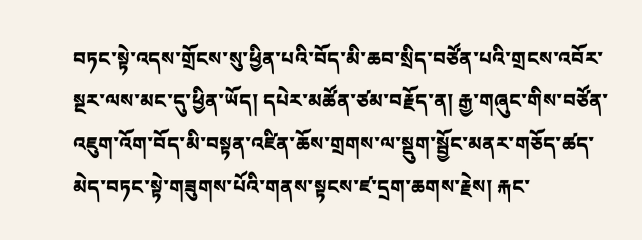བཏང་སྟེ་འདས་གྲོངས་སུ་ཕྱིན་པའི་བོད་མི་ཆབ་སྲིད་བཙོན་པའི་གྲངས་འབོར་སྔར་ལས་མང་དུ་ཕྱིན་ཡོད། དཔེར་མཚོན་ཙམ་བརྗོད་ན། རྒྱ་གཞུང་གིས་བཙོན་འཇུག་འོག་བོད་མི་བསྟན་འཛིན་ཆོས་གྲགས་ལ་སྡུག་སྦྱོང་མནར་གཅོད་ཚད་མེད་བཏང་སྟེ་གཟུགས་པོའི་གནས་སྟངས་ཛ་དྲག་ཆགས་རྗེས། རྐང་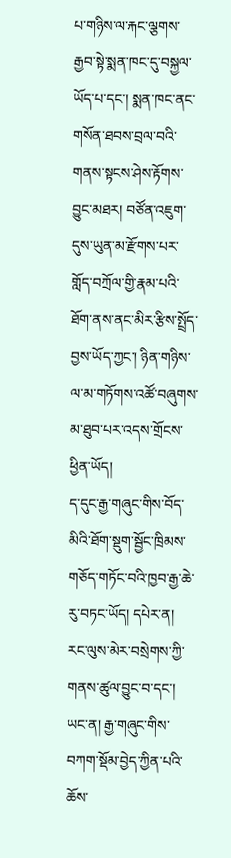པ་གཉིས་ལ་རྐང་ལྕགས་རྒྱབ་སྟེ་སྨན་ཁང་དུ་བསྐྱལ་ཡོད་པ་དང་། སྨན་ཁང་ནང་གསོན་ཐབས་བྲལ་བའི་གནས་སྟངས་ཤེས་རྟོགས་བྱུང་མཐར། བཙོན་འཇུག་དུས་ཡུན་མ་རྫོགས་པར་གློད་བཀྲོལ་གྱི་རྣམ་པའི་ཐོག་ནས་ནང་མིར་རྩིས་སྤྲོད་བྱས་ཡོད་ཀྱང་། ཉིན་གཉིས་ལ་མ་གཏོགས་འཚོ་བཞུགས་མ་ཐུབ་པར་འདས་གྲོངས་ཕྱིན་ཡོད།
ད་དུང་རྒྱ་གཞུང་གིས་བོད་མིའི་ཐོག་སྡུག་སྦྱོང་ཁྲིམས་གཅོད་གཏོང་བའི་ཁྱབ་རྒྱ་ཆེ་རུ་བཏང་ཡོད། དཔེར་ན། རང་ལུས་མེར་བསྲེགས་ཀྱི་གནས་ཚུལ་བྱུང་བ་དང་། ཡང་ན། རྒྱ་གཞུང་གིས་བཀག་སྡོམ་བྱེད་ཀྱིན་པའི་ཆོས་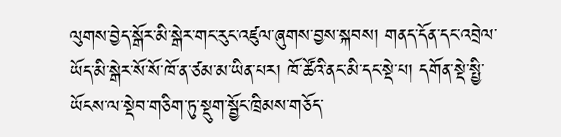ལུགས་བྱེད་སྒོར་མི་སྒེར་གང་རུང་འཛུལ་ཞུགས་བྱས་སྐབས། གནད་དོན་དང་འབྲེལ་ཡོད་མི་སྒེར་སོ་སོ་ཁོ་ན་ཙམ་མ་ཡིན་པར། ཁོ་ཚོའི་ནང་མི་དང་སྡེ་པ། དགོན་སྡེ་སྤྱི་ཡོངས་ལ་སྡེབ་གཅིག་ཏུ་སྡུག་སྦྱོང་ཁྲིམས་གཅོད་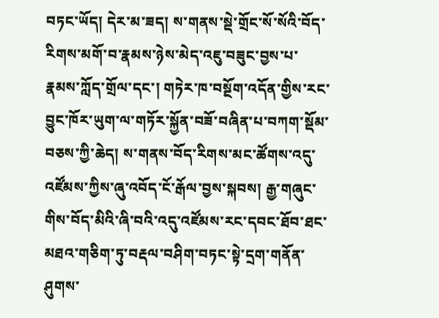བཏང་ཡོད། དེར་མ་ཟད། ས་གནས་སྡེ་གྲོང་སོ་སོའི་བོད་རིགས་མགོ་བ་རྣམས་ཉེས་མེད་འཇུ་བཟུང་བྱས་པ་རྣམས་ཀློད་གྲོལ་དང་། གཏེར་ཁ་བསྔོག་འདོན་གྱིས་རང་བྱུང་ཁོར་ཡུག་ལ་གཏོར་སྐྱོན་བཟོ་བཞིན་པ་བཀག་སྡོམ་བཅས་ཀྱི་ཆེད། ས་གནས་བོད་རིགས་མང་ཚོགས་འདུ་འཛོམས་ཀྱིས་ཞུ་འབོད་ངོ་རྒོལ་བྱས་སྐབས། རྒྱ་གཞུང་གིས་བོད་མིའི་ཞི་བའི་འདུ་འཛོམས་རང་དབང་ཐོབ་ཐང་མཐའ་གཅིག་ཏུ་བརྡལ་བཤིག་བཏང་སྟེ་དྲག་གནོན་ཤུགས་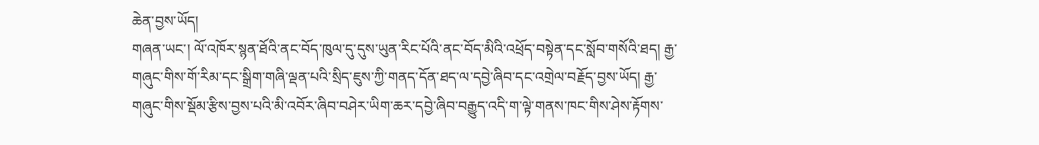ཆེན་བྱས་ཡོད།
གཞན་ཡང་། ལོ་འཁོར་སྙན་ཐོའི་ནང་བོད་ཁུལ་དུ་དུས་ཡུན་རིང་པོའི་ནང་བོད་མིའི་འཕྲོད་བསྟེན་དང་སློབ་གསོའི་ཐད། རྒྱ་གཞུང་གིས་གོ་རིམ་དང་སྒྲིག་གཞི་ལྡན་པའི་སྲིད་ཇུས་ཀྱི་གནད་དོན་ཐད་ལ་དབྱེ་ཞིབ་དང་འགྲེལ་བརྗོད་བྱས་ཡོད། རྒྱ་གཞུང་གིས་སྡོམ་རྩིས་བྱས་པའི་མི་འབོར་ཞིབ་བཤེར་ཡིག་ཆར་དབྱེ་ཞིབ་བརྒྱུད་འདི་ག་ལྟེ་གནས་ཁང་གིས་ཤེས་རྟོགས་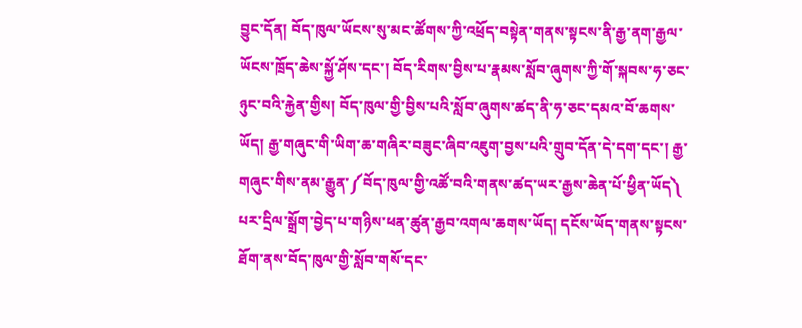བྱུང་དོན། བོད་ཁུལ་ཡོངས་སུ་མང་ཚོགས་ཀྱི་འཕྲོད་བསྟེན་གནས་སྟངས་ནི་རྒྱ་ནག་རྒྱལ་ཡོངས་ཁྲོད་ཆེས་སྐྱོ་ཤོས་དང་། བོད་རིགས་བྱིས་པ་རྣམས་སློབ་ཞུགས་ཀྱི་གོ་སྐབས་ཧ་ཅང་ཉུང་བའི་རྐྱེན་གྱིས། བོད་ཁུལ་གྱི་བྱིས་པའི་སློབ་ཞུགས་ཚད་ནི་ཧ་ཅང་དམའ་བོ་ཆགས་ཡོད། རྒྱ་གཞུང་གི་ཡིག་ཆ་གཞིར་བཟུང་ཞིབ་འཇུག་བྱས་པའི་གྲུབ་དོན་དེ་དག་དང་། རྒྱ་གཞུང་གིས་ནམ་རྒྱུན་༼བོད་ཁུལ་གྱི་འཚོ་བའི་གནས་ཚད་ཡར་རྒྱས་ཆེན་པོ་ཕྱིན་ཡོད༽ པར་དྲིལ་སྒྲོག་བྱེད་པ་གཉིས་ཕན་ཚུན་རྒྱབ་འགལ་ཆགས་ཡོད། དངོས་ཡོད་གནས་སྟངས་ཐོག་ནས་བོད་ཁུལ་གྱི་སློབ་གསོ་དང་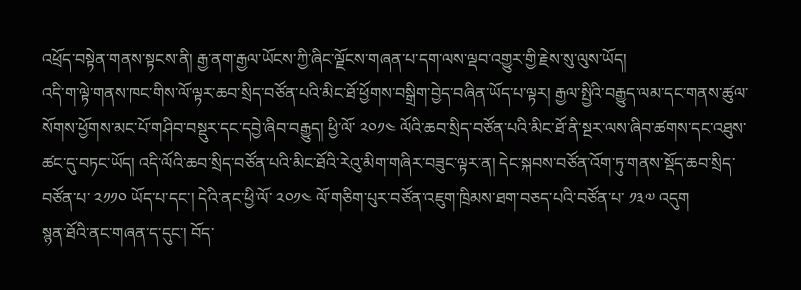འཕྲོད་བསྟེན་གནས་སྟངས་ནི། རྒྱ་ནག་རྒྱལ་ཡོངས་ཀྱི་ཞིང་ལྗོངས་གཞན་པ་དག་ལས་ལྡབ་འགྱུར་གྱི་རྗེས་སུ་ལུས་ཡོད།
འདི་ག་ལྟེ་གནས་ཁང་གིས་ལོ་ལྟར་ཆབ་སྲིད་བཙོན་པའི་མིང་ཐོ་ཕྱོགས་བསྒྲིག་བྱེད་བཞིན་ཡོད་པ་ལྟར། རྒྱལ་སྤྱིའི་བརྒྱུད་ལམ་དང་གནས་ཚུལ་སོགས་ཕྱོགས་མང་པོ་གཤིབ་བསྡུར་དང་དབྱེ་ཞིབ་བརྒྱུད། ཕྱི་ལོ་ ༢༠༡༤ ལོའི་ཆབ་སྲིད་བཙོན་པའི་མིང་ཐོ་ནི་སྔར་ལས་ཞིབ་ཚགས་དང་འཐུས་ཚང་དུ་བཏང་ཡོད། འདི་ལོའི་ཆབ་སྲིད་བཙོན་པའི་མིང་ཐོའི་རེའུ་མིག་གཞིར་བཟུང་ལྟར་ན། དེང་སྐབས་བཙོན་འོག་ཏུ་གནས་སྡོད་ཆབ་སྲིད་བཙོན་པ་ ༢༡༡༠ ཡོད་པ་དང་། དེའི་ནང་ཕྱི་ལོ་ ༢༠༡༤ ལོ་གཅིག་པུར་བཙོན་འཇུག་ཁྲིམས་ཐག་བཅད་པའི་བཙོན་པ་ ༡༣༧ འདུག
སྙན་ཐོའི་ནང་གཞན་ད་དུང་། བོད་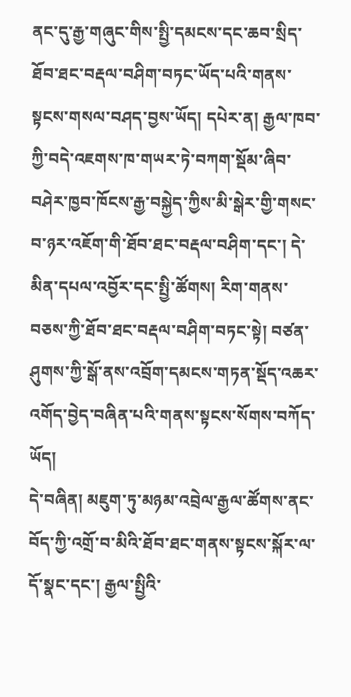ནང་དུ་རྒྱ་གཞུང་གིས་སྤྱི་དམངས་དང་ཆབ་སྲིད་ཐོབ་ཐང་བརྡལ་བཤིག་བཏང་ཡོད་པའི་གནས་སྟངས་གསལ་བཤད་བྱས་ཡོད། དཔེར་ན། རྒྱལ་ཁབ་ཀྱི་བདེ་འཇགས་ཁ་གཡར་ཏེ་བཀག་སྡོམ་ཞིབ་བཤེར་ཁྱབ་ཁོངས་རྒྱ་བསྐྱེད་ཀྱིས་མི་སྒེར་གྱི་གསང་བ་ཉར་འཇོག་གི་ཐོབ་ཐང་བརྡལ་བཤིག་དང་། དེ་མིན་དཔལ་འབྱོར་དང་སྤྱི་ཚོགས། རིག་གནས་བཅས་ཀྱི་ཐོབ་ཐང་བརྡལ་བཤིག་བཏང་སྟེ། བཙན་ཤུགས་ཀྱི་སྒོ་ནས་འབྲོག་དམངས་གཏན་སྡོད་འཆར་འགོད་བྱེད་བཞིན་པའི་གནས་སྟངས་སོགས་བཀོད་ཡོད།
དེ་བཞིན། མཇུག་ཏུ་མཉམ་འབྲེལ་རྒྱལ་ཚོགས་ནང་བོད་ཀྱི་འགྲོ་བ་མིའི་ཐོབ་ཐང་གནས་སྟངས་སྐོར་ལ་དོ་སྣང་དང་། རྒྱལ་སྤྱིའི་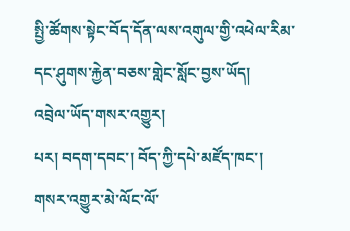སྤྱི་ཚོགས་སྟེང་བོད་དོན་ལས་འགུལ་གྱི་འཕེལ་རིམ་དང་ཤུགས་རྐྱེན་བཅས་གླེང་སློང་བྱས་ཡོད།
འབྲེལ་ཡོད་གསར་འགྱུར།
པར། བདག་དབང་། བོད་ཀྱི་དཔེ་མཛོད་ཁང་།
གསར་འགྱུར་མེ་ལོང་ལོ་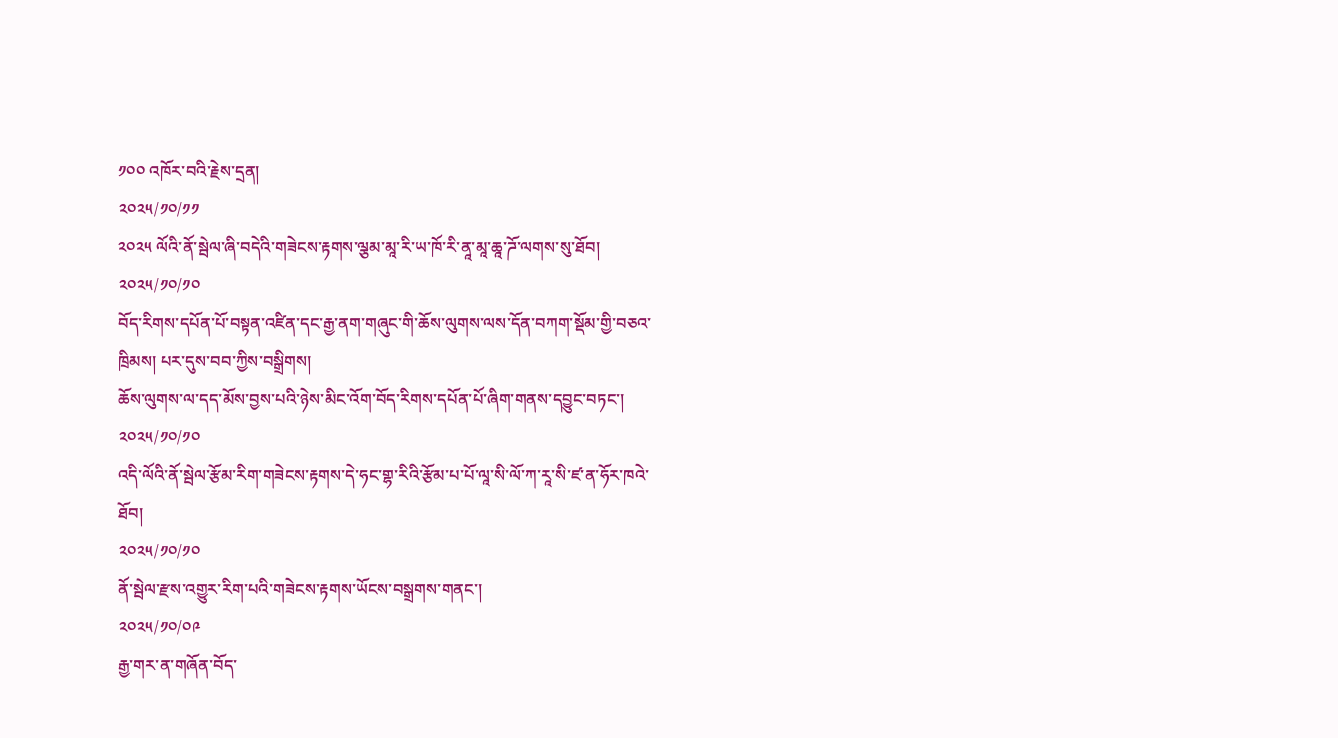༡༠༠ འཁོར་བའི་རྗེས་དྲན།
༢༠༢༥/༡༠/༡༡
༢༠༢༥ ལོའི་ནོ་སྦེལ་ཞི་བདེའི་གཟེངས་རྟགས་ལྕམ་མཱ་རི་ཡ་ཁོ་རི་ནཱ་མཱ་ཆཱ་ཌོ་ལགས་སུ་ཐོབ།
༢༠༢༥/༡༠/༡༠
བོད་རིགས་དཔོན་པོ་བསྟན་འཛིན་དང་རྒྱ་ནག་གཞུང་གི་ཆོས་ལུགས་ལས་དོན་བཀག་སྡོམ་གྱི་བཅའ་ཁྲིམས། པར་དུས་བབ་ཀྱིས་བསྒྲིགས།
ཆོས་ལུགས་ལ་དད་མོས་བྱས་པའི་ཉེས་མིང་འོག་བོད་རིགས་དཔོན་པོ་ཞིག་གནས་དབྱུང་བཏང་།
༢༠༢༥/༡༠/༡༠
འདི་ལོའི་ནོ་སྦེལ་རྩོམ་རིག་གཟེངས་རྟགས་དེ་ཧང་གྷ་རིའི་རྩོམ་པ་པོ་ལཱ་སི་ལོ་ཀ་རཱ་སི་ཛ་ན་ཧོར་ཁའེ་ཐོབ།
༢༠༢༥/༡༠/༡༠
ནོ་སྦེལ་རྫས་འགྱུར་རིག་པའི་གཟེངས་རྟགས་ཡོངས་བསྒྲགས་གནང་།
༢༠༢༥/༡༠/༠༩
རྒྱ་གར་ན་གཞོན་བོད་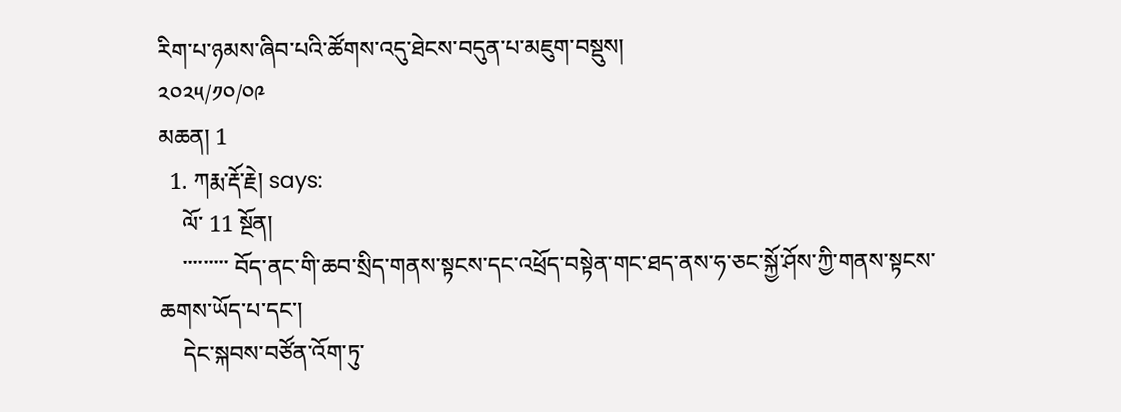རིག་པ་ཉམས་ཞིབ་པའི་ཚོགས་འདུ་ཐེངས་བདུན་པ་མཇུག་བསྡུས།
༢༠༢༥/༡༠/༠༩
མཆན། 1
  1. ཀརྨ་རྡོ་རྗེ། says:
    ལོ་ 11 སྔོན།
    ་་་་་་་་་ བོད་ནང་གི་ཆབ་སྲིད་གནས་སྟངས་དང་འཕྲོད་བསྟེན་གང་ཐད་ནས་ཧ་ཅང་སྐྱོ་ཤོས་ཀྱི་གནས་སྟངས་ཆགས་ཡོད་པ་དང་།
    དེང་སྐབས་བཙོན་འོག་ཏུ་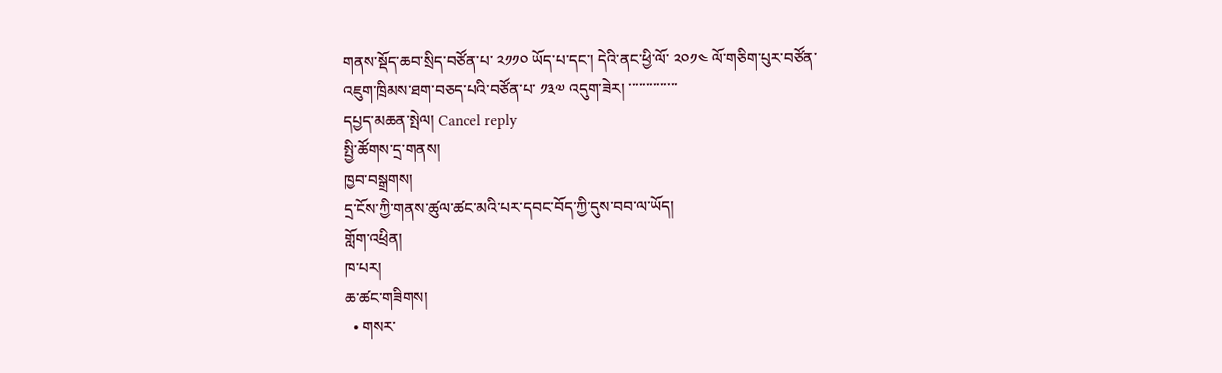གནས་སྡོད་ཆབ་སྲིད་བཙོན་པ་ ༢༡༡༠ ཡོད་པ་དང་། དེའི་ནང་ཕྱི་ལོ་ ༢༠༡༤ ལོ་གཅིག་པུར་བཙོན་འཇུག་ཁྲིམས་ཐག་བཅད་པའི་བཙོན་པ་ ༡༣༧ འདུག་ཟེར། ་་་་་་་་་་་་་་
དཔྱད་མཆན་སྤེལ། Cancel reply
སྤྱི་ཚོགས་དྲ་གནས།
ཁྱབ་བསྒྲགས།
དྲ་ངོས་ཀྱི་གནས་ཚུལ་ཚང་མའི་པར་དབང་བོད་ཀྱི་དུས་བབ་ལ་ཡོད།
གློག་འཕྲིན།
ཁ་པར།
ཆ་ཚང་གཟིགས།
  • གསར་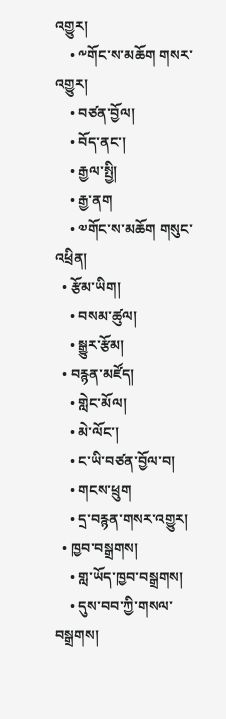འགྱུར།
    • ༸གོང་ས་མཆོག གསར་འགྱུར།
    • བཙན་བྱོལ།
    • བོད་ནང་།
    • རྒྱལ་སྤྱི།
    • རྒྱ་ནག
    • ༧གོང་ས་མཆོག གསུང་འཕྲིན།
  • རྩོམ་ཡིག།
    • བསམ་ཚུལ།
    • སྒྱུར་རྩོམ།
  • བརྙན་མཛོད།
    • གླེང་མོལ།
    • མེ་ལོང་།
    • ང་ཡི་བཙན་བྱོལ་བ།
    • གངས་ཕྲུག
    • དྲ་བརྙན་གསར་འགྱུར།
  • ཁྱབ་བསྒྲགས།
    • གླ་ཡོད་ཁྱབ་བསྒྲགས།
    • དུས་བབ་ཀྱི་གསལ་བསྒྲགས།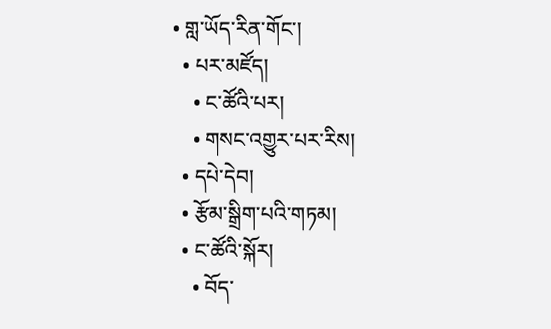• གླ་ཡོད་རིན་གོང་།
  • པར་མཛོད།
    • ང་ཚོའི་པར།
    • གསང་འགྱུར་པར་རིས།
  • དཔེ་དེབ།
  • རྩོམ་སྒྲིག་པའི་གཏམ།
  • ང་ཚོའི་སྐོར།
    • བོད་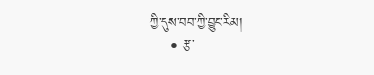ཀྱི་དུས་བབ་ཀྱི་བྱུང་རིམ།
    • རྩ་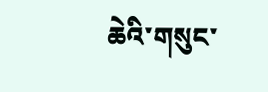ཆེའི་གསུང་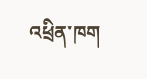འཕྲིན་ཁག